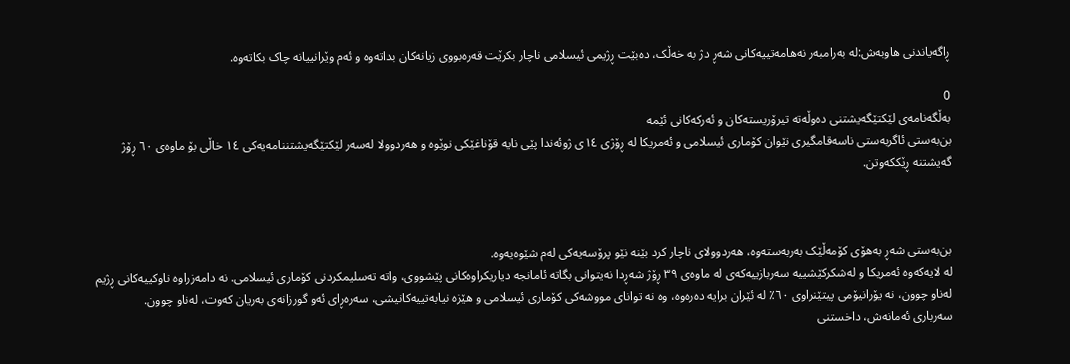ڕاگەیاندنی هاوبەش:لە بەرامبەر نەهامەتییەکانی شەڕ دژ بە خەڵک، دەبێت ڕژیمی ئیسلامی ناچار بکرێت قەرەبووی زیانەکان بداتەوە و ئەم وێرانییانە چاک بکاتەوە.

0
بەڵگەنامەی لێکتێگەیشتنی دەوڵەتە تیرۆریستەکان و ئەرکەکانی ئێمە
بن‌بەستی ئاگربەستی ناسەقامگیری نێوان کۆماری ئیسلامی و ئەمریکا لە ڕۆژی ١٤ی ژوئەندا پێی نایە قۆناغێکی نوێوە و هەردوولا لەسەر لێکتێگەیشتننامەیەکی ١٤ خاڵی بۆ ماوەی ٦٠ ڕۆژ گەیشتنە ڕێککەوتن.



بن‌بەستی شەڕ بەهۆی کۆمەڵێک بەربەستەوە، هەردوولای ناچار کرد بێنە نێو پرۆسەیەکی لەم شێوەیەوە.
لە لایەکەوە ئەمریکا و لەشکرکێشییە سەربازییەکەی لە ماوەی ٣٩ ڕۆژ شەڕدا نەیتوانی بگاتە ئامانجە دیاریکراوەکانی پێشووی، واتە تەسلیمکردنی کۆماری ئیسلامی. نە دامەزراوە ناوکییەکانی ڕژیم لەناو چوون، نە یۆرانیۆمی پیتێنراوی ٦٠٪ لە ئێران برایە دەرەوە، وە نە توانای مووشەکی کۆماری ئیسلامی و هێزە نیابەتییەکانیشی، سەرەڕای ئەو گورزانەی بەریان کەوت، لەناو چوون.
سەرباری ئەمانەش، داخستنی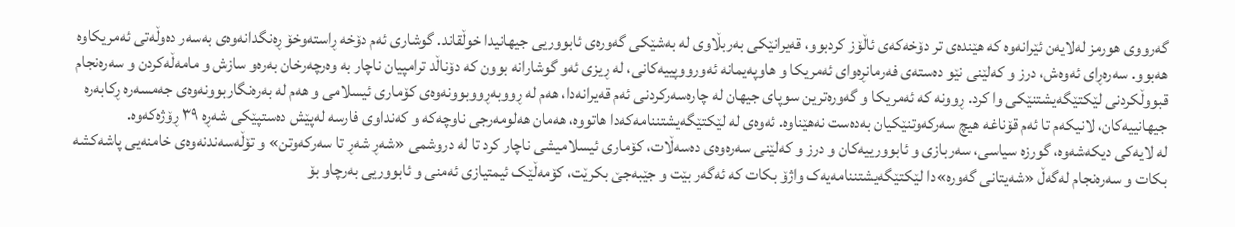گەرووی هورمز لەلایەن ئێرانەوە کە هێندەی تر دۆخەکەی ئاڵۆز کردبوو، قەیرانێکی بەربڵاوی لە بەشێکی گەورەی ئابووریی جیهانیدا خوڵقاند. گوشاری ئەم دۆخە ڕاستەوخۆ ڕەنگدانەوەی بەسەر دەوڵەتی ئەمریکاوە هەبوو. سەرەڕای ئەوەش، درز و کەلێنی نێو دەستەی فەرمانڕەوای ئەمریکا و هاوپەیمانە ئەورووپییەکانی، لە ڕیزی ئەو گوشارانە بوون کە دۆناڵد ترامپیان ناچار بە وەرچەرخان بەرەو سازش و مامەڵەکردن و سەرەنجام قبووڵکردنی لێکتێگەیشتنێکی وا کرد. ڕوونە کە ئەمریکا و گەورەترین سوپای جیهان لە چارەسەرکردنی ئەم قەیرانەدا، هەم لە ڕووبەڕووبوونەوەی کۆماری ئیسلامی و هەم لە بەرەنگاربوونەوەی جەمسەرە ڕکابەرە جیهانییەکان، لانیکەم تا ئەم قۆناغە هیچ سەرکەوتنێکیان بەدەست نەهێناوە. ئەوەی لە لێکتێگەیشتننامەکەدا هاتووە، هەمان هەلومەرجی ناوچەکە و کەنداوی فارسە لەپێش دەستپێکی شەڕە ٣٩ ڕۆژەکەوە.
لە لایەکی دیکەشەوە، گورزە سیاسی، سەربازی و ئابوورییەکان و درز و کەلێنی سەرەوەی دەسەڵات، کۆماری ئیسلامیشی ناچار کرد تا لە دروشمی «شەڕ شەڕ تا سەرکەوتن» و تۆڵەسەندنەوەی خامنەیی پاشەکشە بکات و سەرەنجام لەگەڵ «شەیتانی گەورە»دا لێکتێگەیشتننامەیەک واژۆ بکات کە ئەگەر بێت و جێبەجێ بکرێت، کۆمەڵێک ئیمتیازی ئەمنی و ئابووریی بەرچاو بۆ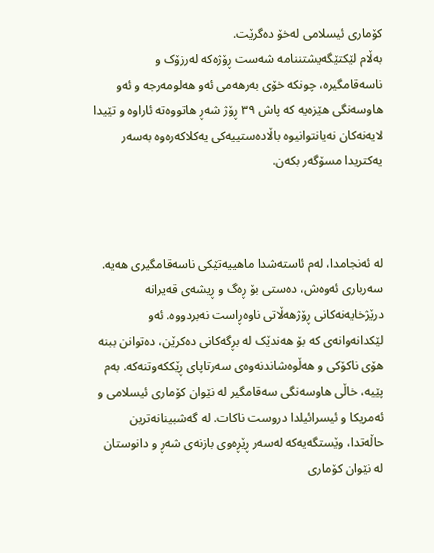کۆماری ئیسلامی لەخۆ دەگرێت.
بەڵام لێکتێگەیشتننامە شەست ڕۆژەکە لەرزۆک و ناسەقامگیرە، چونکە خۆی بەرهەمی ئەو هەلومەرجە و ئەو هاوسەنگی هێزەیە کە پاش ٣٩ ڕۆژ شەڕ هاتووەتە ئاراوە و تێیدا لایەنەکان نەیانتوانیوە باڵادەستییەکی یەکلاکەرەوە بەسەر یەکتریدا مسۆگەر بکەن.



لە ئەنجامدا، لەم ئاستەشدا ماهییەتێکی ناسەقامگیری هەیە. سەرباری ئەوەش، دەستی بۆ ڕەگ و ڕیشەی قەیرانە درێژخایەنەکانی ڕۆژهەڵاتی ناوەڕاست نەبردووە. ئەو لێکدانەوانەی کە بۆ هەندێک لە بڕگەکانی دەکرێن، دەتوانن ببنە هۆی ناکۆکی و هەڵوەشاندنەوەی سەرتاپای ڕێککەوتنەکە. بەم پێیە، خاڵی هاوسەنگی سەقامگیر لە نێوان کۆماری ئیسلامی و ئەمریکا و ئیسرائیلدا دروست ناکات. لە گەشبینانەترین حاڵەتدا، وێستگەیەکە لەسەر ڕێڕەوی بازنەی شەڕ و دانوستان لە نێوان کۆماری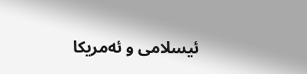ئیسلامی و ئەمریکا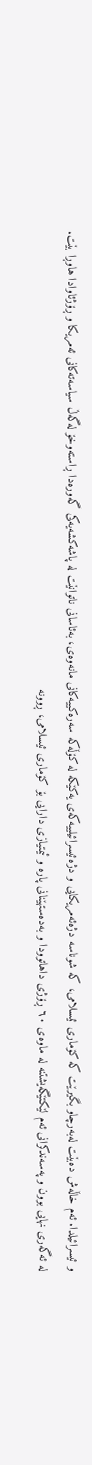و ئیسرائیلدا. ئەم خاڵەش دەبێت لەبەرچاو بگیرێت کە کۆماری ئیسلامی، کە شوناسە دژەئەمریکایی و دژەئیسرائیلییەکەی یەکێکە لە کۆڵەکە سەرەکییەکانی مانەوەی، بەئاسانی ناتوانێت لە پاشەکشەیەکی گەورەدا ڕاستەوخۆ لەگەڵ سیاسەتەکانی ئەمریکا و ڕۆژئاوادا هاوڕا بێت.
لە ئەگەری نهایی بوون و پەسەندکرانی ئەم لێکتێگەیشتنە لە ماوەی ٦٠ ڕۆژی داهاتوودا و بەدەستهێنانی پارە و ئیمتیازی دارایی بۆ کۆماری ئیسلامی، ڕوونە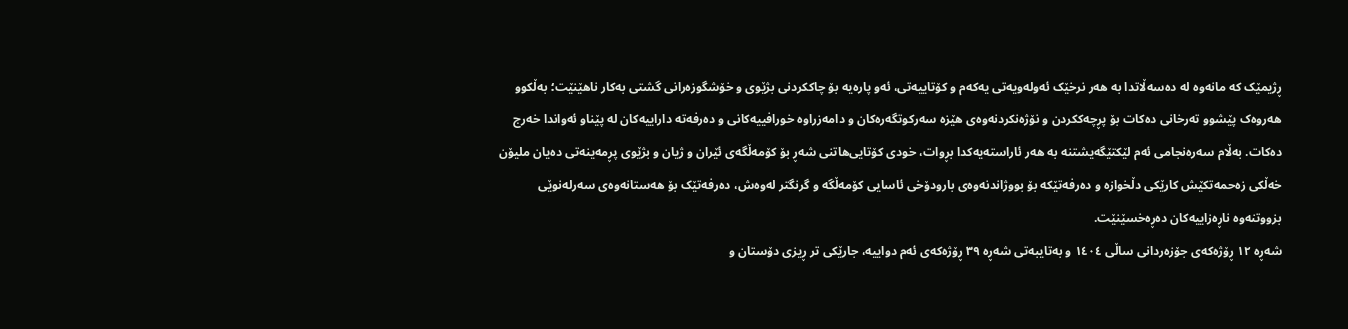ڕژیمێک کە مانەوە لە دەسەڵاتدا بە هەر نرخێک ئەولەویەتی یەکەم و کۆتاییەتی، ئەو پارەیە بۆ چاککردنی بژێوی و خۆشگوزەرانی گشتی بەکار ناهێنێت؛ بەڵکوو هەروەک پێشوو تەرخانی دەکات بۆ پڕچەککردن و نۆژەنکردنەوەی هێزە سەرکوتگەرەکان و دامەزراوە خورافییەکانی و دەرفەتە داراییەکان لە پێناو ئەواندا خەرج دەکات. بەڵام سەرەنجامی ئەم لێکتێگەیشتنە بە هەر ئاراستەیەکدا بڕوات، خودی کۆتایی‌هاتنی شەڕ بۆ کۆمەڵگەی ئێران و ژیان و بژێوی پڕمەینەتی دەیان ملیۆن خەڵکی زەحمەتکێش کارێکی دڵخوازە و دەرفەتێکە بۆ بووژاندنەوەی بارودۆخی ئاسایی کۆمەڵگە و گرنگتر لەوەش، دەرفەتێک بۆ هەستانەوەی سەرلەنوێی بزووتنەوە ناڕەزاییەکان دەڕەخسێنێت.
شەڕە ١٢ ڕۆژەکەی جۆزەردانی ساڵی ١٤٠٤ و بەتایبەتی شەڕە ٣٩ ڕۆژەکەی ئەم دواییە، جارێکی تر ڕیزی دۆستان و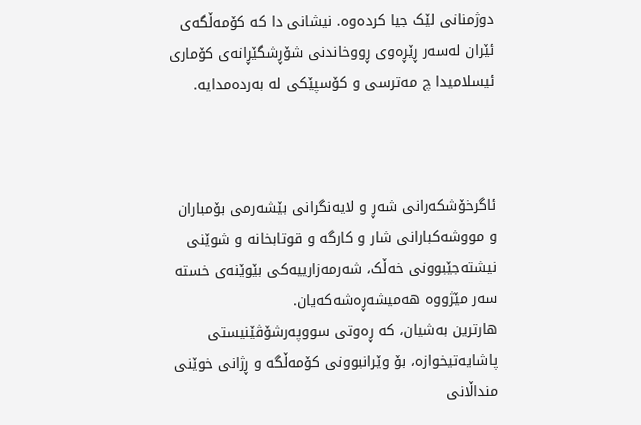دوژمنانی لێک جیا کردەوە. نیشانی دا کە کۆمەڵگەی ئێران لەسەر ڕێڕەوی ڕووخاندنی شۆڕشگێڕانەی کۆماری ئیسلامیدا چ مەترسی و کۆسپێکی لە بەردەمدایە.



ئاگرخۆشکەرانی شەڕ و لایەنگرانی بێشەرمی بۆمباران و مووشەکبارانی شار و کارگە و قوتابخانە و شوێنی نیشتەجێبوونی خەڵک، شەرمەزارییەکی بێوێنەی خستە سەر مێژووە هەمیشەڕەشەکەیان.
هارترین بەشیان، کە ڕەوتی سووپەرشۆڤێنیستی پاشایەتیخوازە، بۆ وێرانبوونی کۆمەڵگە و ڕژانی خوێنی منداڵانی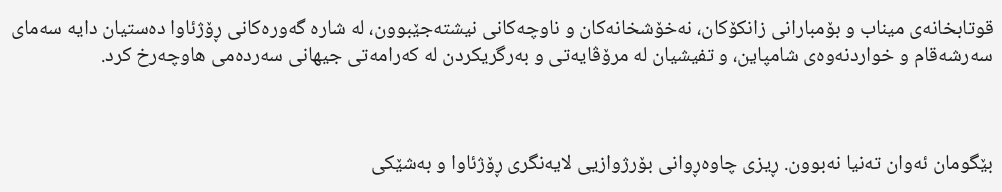قوتابخانەی میناب و بۆمبارانی زانکۆکان، نەخۆشخانەکان و ناوچەکانی نیشتەجێبوون، لە شارە گەورەکانی ڕۆژئاوا دەستیان دایە سەمای سەرشەقام و خواردنەوەی شامپاین، و تفیشیان لە مرۆڤایەتی و بەرگریکردن لە کەرامەتی جیهانی سەردەمی هاوچەرخ کرد.



بێگومان ئەوان تەنیا نەبوون. ڕیزی چاوەڕوانی بۆرژوازیی لایەنگری ڕۆژئاوا و بەشێکی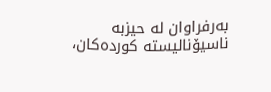بەرفراوان لە حیزبە ناسیۆنالیستە کوردەکان،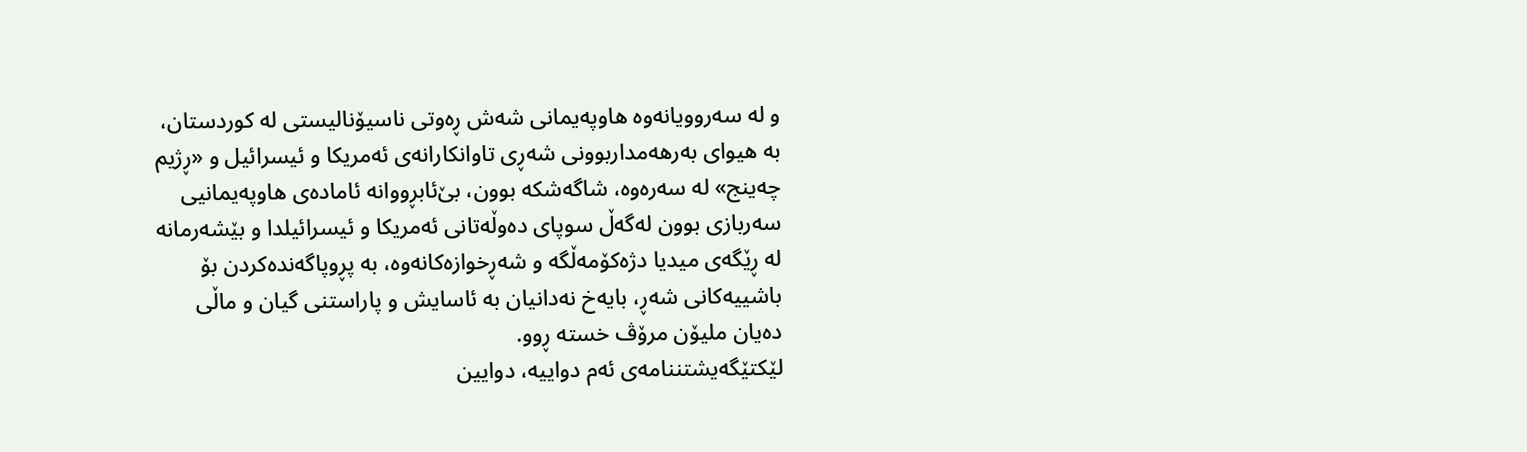و لە سەروویانەوە هاوپەیمانی شەش ڕەوتی ناسیۆنالیستی لە کوردستان، بە هیوای بەرهەمداربوونی شەڕی تاوانکارانەی ئەمریکا و ئیسرائیل و «ڕژیم چەینج» لە سەرەوە، شاگەشکە بوون، بێ‌ئابڕووانە ئامادەی هاوپەیمانیی سەربازی بوون لەگەڵ سوپای دەوڵەتانی ئەمریکا و ئیسرائیلدا و بێشەرمانە لە ڕێگەی میدیا دژەکۆمەڵگە و شەڕخوازەکانەوە، بە پڕوپاگەندەکردن بۆ باشییەکانی شەڕ، بایەخ نەدانیان بە ئاسایش و پاراستنی گیان و ماڵی دەیان ملیۆن مرۆڤ خستە ڕوو.
لێکتێگەیشتننامەی ئەم دواییە، دوایین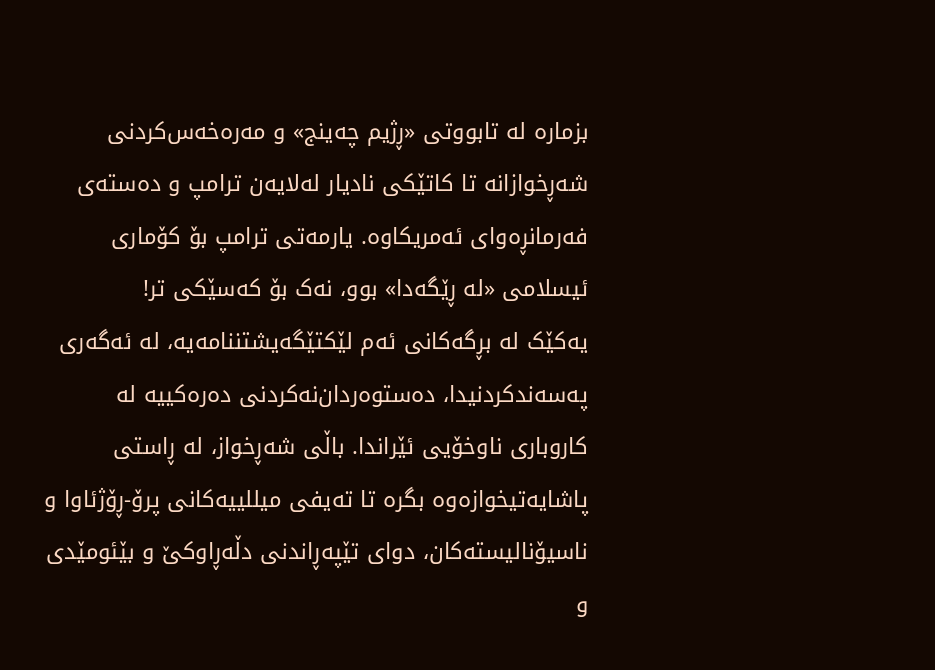بزمارە لە تابووتی «ڕژیم چەینج» و مەرەخەس‌کردنی شەڕخوازانە تا کاتێکی نادیار لەلایەن ترامپ و دەستەی فەرمانڕەوای ئەمریکاوە. یارمەتی ترامپ بۆ کۆماری ئیسلامی «لە ڕێگەدا» بوو، نەک بۆ کەسێکی تر!
یەکێک لە بڕگەکانی ئەم لێکتێگەیشتننامەیە، لە ئەگەری پەسەندکردنیدا، دەستوەردان‌نەکردنی دەرەکییە لە کاروباری ناوخۆیی ئێراندا. باڵی شەڕخواز، لە ڕاستی پاشایەتیخوازەوە بگرە تا تەیفی میللییەکانی پرۆ-ڕۆژئاوا و ناسیۆنالیستەکان، دوای تێپەڕاندنی دڵەڕاوکێ و بێئومێدی و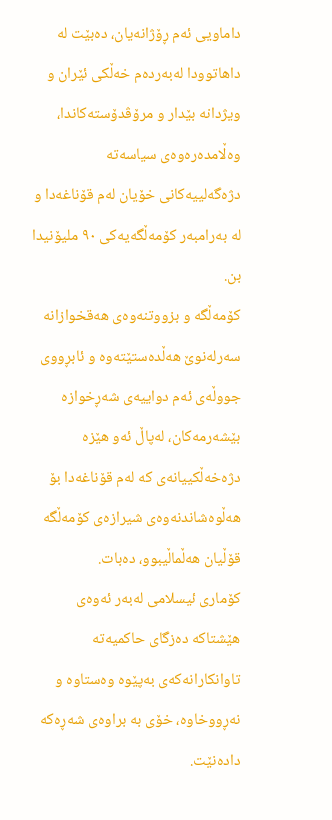داماویی ئەم ڕۆژانەیان، دەبێت لە داهاتوودا لەبەردەم خەڵکی ئێران و ویژدانە بێدار و مرۆڤدۆستەکاندا، وەڵامدەرەوەی سیاسەتە دژەگەلییەکانی خۆیان لەم قۆناغەدا و لە بەرامبەر کۆمەڵگەیەکی ٩٠ ملیۆنیدا بن.
کۆمەڵگە و بزووتنەوەی هەقخوازانە سەرلەنوێ هەڵدەستێتەوە و ئابڕووی جووڵەی ئەم دواییەی شەڕخوازە بێشەرمەکان، لەپاڵ ئەو هێزە دژەخەڵکییانەی کە لەم قۆناغەدا بۆ هەڵوەشاندنەوەی شیرازەی کۆمەڵگە قۆڵیان هەڵماڵیبوو، دەبات.
کۆماری ئیسلامی لەبەر ئەوەی هێشتاکە دەزگای حاکمیەتە تاوانکارانەکەی بەپێوە وەستاوە و نەڕووخاوە، خۆی بە براوەی شەڕەکە دادەنێت.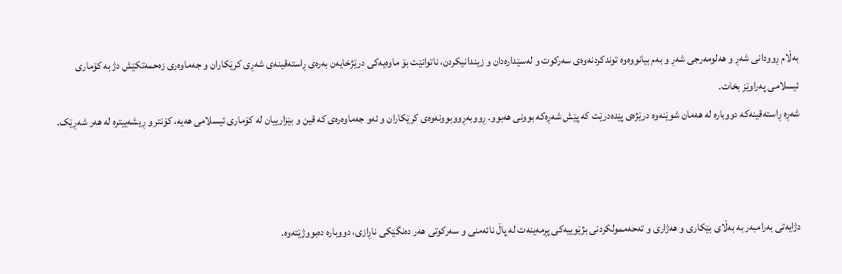بەڵام ڕوودانی شەڕ و هەلومەرجی شەڕ و بەم بیانووەوە توندکردنەوەی سەرکوت و لەسێدارەدان و زیندانیکردن، ناتوانێت بۆ ماوەیەکی درێژخایەن بەرەی ڕاستەقینەی شەڕی کرێکاران و جەماوەری زەحمەتکێش دژ بە کۆماری ئیسلامی پەراوێز بخات.
شەڕە ڕاستەقینەکە دووبارە لە هەمان شوێنەوە درێژەی پێدەدرێت کە پێش شەڕەکە بوونی هەبوو. ڕووبەڕووبوونەوەی کرێکاران و ئەو جەماوەرەی کە قین و بێزارییان لە کۆماری ئیسلامی هەیە، کۆنتر و ڕیشەییترە لە هەر شەڕێک.



دژایەتی بەرامبەر بە بەڵای بێکاری و هەژاری و تەحەممولکردنی بژێوییەکی پڕمەینەت لە پاڵ نائەمنی و سەرکوتی هەر دەنگێکی ناڕازی، دووبارە دەبووژێتەوە.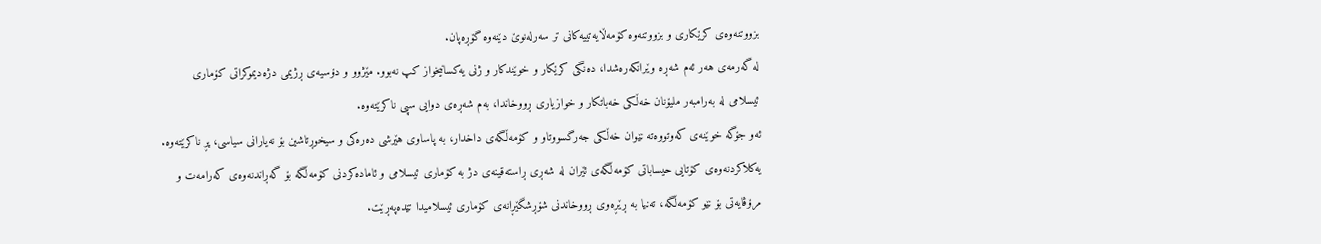بزووتنەوەی کرێکاری و بزووتنەوە کۆمەڵایەتییەکانی تر سەرلەنوێ دێنەوە گۆڕەپان.
لە گەرمەی هەر ئەم شەڕە وێرانکەرەشدا، دەنگی کرێکار و خوێندکار و ژنی یەکسانیخواز کپ نەبوو. مێژوو و دۆسیەی ڕژیمی دژەدیموکراتی کۆماری ئیسلامی لە بەرامبەر ملیۆنان خەڵکی خەباتکار و خوازیاری ڕووخاندا، بەم شەڕەی دوایی سپی ناکرێتەوە.
ئەو جۆگە خوێنەی کەوتووەتە نێوان خەڵکی جەرگسووتاو و کۆمەڵگەی داخدار، بە پاساوی هێرشی دەرەکی و سیخوڕتاشین بۆ نەیارانی سیاسی، پڕ ناکرێتەوە.
یەکلاکردنەوەی کۆتایی حیساباتی کۆمەڵگەی ئێران لە شەڕی ڕاستەقینەی دژ بە کۆماری ئیسلامی و ئامادەکردنی کۆمەڵگە بۆ گەڕاندنەوەی کەرامەت و مرۆڤایەتی بۆ نێو کۆمەڵگە، تەنیا بە ڕێڕەوی ڕووخاندنی شۆڕشگێڕانەی کۆماری ئیسلامیدا تێدەپەڕێت.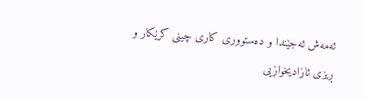ئەمەش ئەجێندا و دەستووری کاری چینی کرێکار و ڕیزی ئازادیخوازیی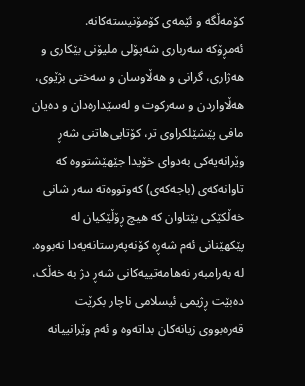کۆمەڵگە و ئێمەی کۆمۆنیستەکانە.
ئەمڕۆکە سەرباری شەپۆلی ملیۆنی بێکاری و هەژاری، گرانی و هەڵاوسان و سەختی بژێوی، هەڵاواردن و سەرکوت و لەسێدارەدان و دەیان مافی پێشێلکراوی تر، کۆتایی‌هاتنی شەڕ وێرانەیەکی بەدوای خۆیدا جێهێشتووە کە تاوانەکەی (باجەکەی) کەوتووەتە سەر شانی خەڵکێکی بێتاوان کە هیچ ڕۆڵێکیان لە پێکهێنانی ئەم شەڕە کۆنەپەرستانەیەدا نەبووە.
لە بەرامبەر نەهامەتییەکانی شەڕ دژ بە خەڵک، دەبێت ڕژیمی ئیسلامی ناچار بکرێت قەرەبووی زیانەکان بداتەوە و ئەم وێرانییانە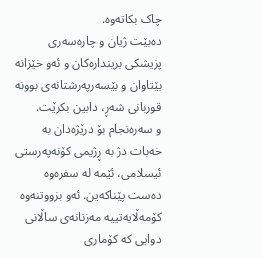چاک بکاتەوە.
دەبێت ژیان و چارەسەری پزیشکی بریندارەکان و ئەو خێزانە بێتاوان و بێسەرپەرشتانەی بوونە قوربانی شەڕ، دابین بکرێت.
و سەرەنجام بۆ درێژەدان بە خەبات دژ بە ڕژیمی کۆنەپەرستی ئیسلامی، ئێمە لە سفرەوە دەست پێناکەین. ئەو بزووتنەوە کۆمەڵایەتییە مەزنانەی ساڵانی دوایی کە کۆماری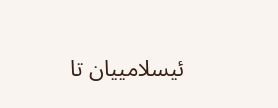ئیسلامییان تا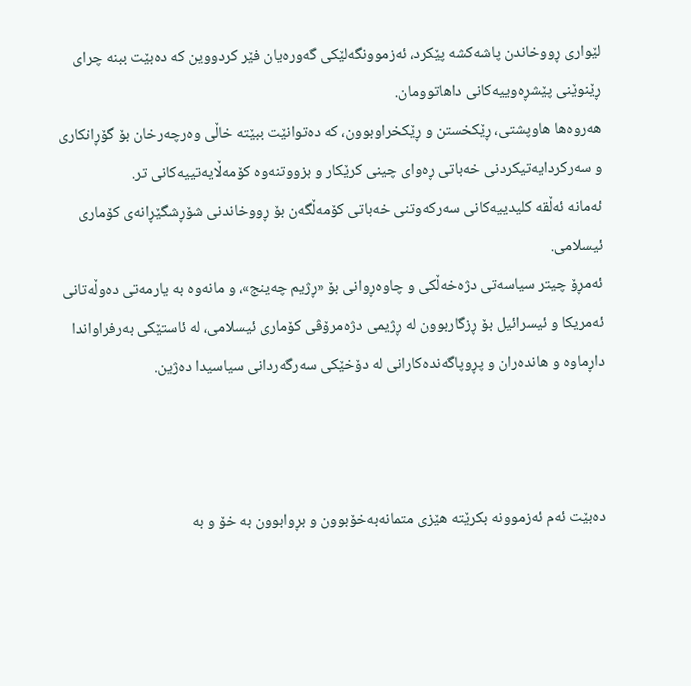لێواری ڕووخاندن پاشەکشە پێکرد، ئەزموونگەلێکی گەورەیان فێر کردووین کە دەبێت ببنە چرای ڕێنوێنی پێشڕەوییەکانی داهاتوومان.
هەروەها هاوپشتی، ڕێکخستن و ڕێکخراوبوون، کە دەتوانێت ببێتە خاڵی وەرچەرخان بۆ گۆڕانکاری و سەرکردایەتیکردنی خەباتی ڕەوای چینی کرێکار و بزووتنەوە کۆمەڵایەتییەکانی تر.
ئەمانە ئەڵقە کلیدییەکانی سەرکەوتنی خەباتی کۆمەڵگەن بۆ ڕووخاندنی شۆڕشگێڕانەی کۆماری ئیسلامی.
ئەمڕۆ چیتر سیاسەتی دژەخەڵکی و چاوەڕوانی بۆ «ڕژیم چەینج»، و مانەوە بە یارمەتی دەوڵەتانی ئەمریکا و ئیسرائیل بۆ ڕزگاربوون لە ڕژیمی دژەمرۆڤی کۆماری ئیسلامی، لە ئاستێکی بەرفراواندا داڕماوە و هاندەران و پڕوپاگەندەکارانی لە دۆخێکی سەرگەردانی سیاسیدا دەژین.



دەبێت ئەم ئەزموونە بکرێتە هێزی متمانەبەخۆبوون و بڕوابوون بە خۆ و بە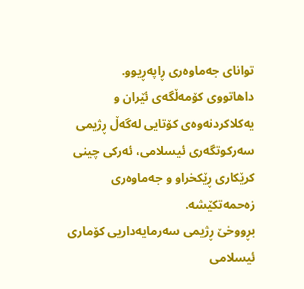توانای جەماوەری ڕاپەڕیوو.
داهاتووی کۆمەڵگەی ئێران و یەکلاکردنەوەی کۆتایی لەگەڵ ڕژیمی سەرکوتگەری ئیسلامی، ئەرکی چینی کرێکاری ڕێکخراو و جەماوەری زەحمەتکێشە.
بڕووخێ ڕژیمی سەرمایەداریی کۆماری ئیسلامی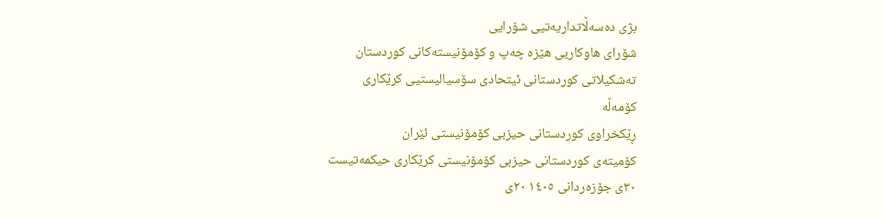بژی دەسەڵاتداریەتیی شۆرایی
شۆرای هاوکاریی هێزە چەپ و کۆمۆنیستەکانی کوردستان
تەشکیلاتی کوردستانی ئیتحادی سۆسیالیستیی کرێکاری
کۆمەڵە
ڕێکخراوی کوردستانی حیزبی کۆمۆنیستی ئێران
کۆمیتەی کوردستانی حیزبی کۆمۆنیستی کرێکاری حیکمەتیست
٣٠ی جۆزەردانی ١٤٠٥ ٢٠ی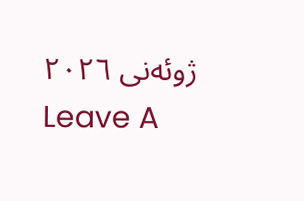ژوئەنی ٢٠٢٦
Leave A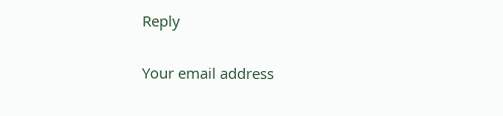Reply

Your email address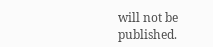will not be published.